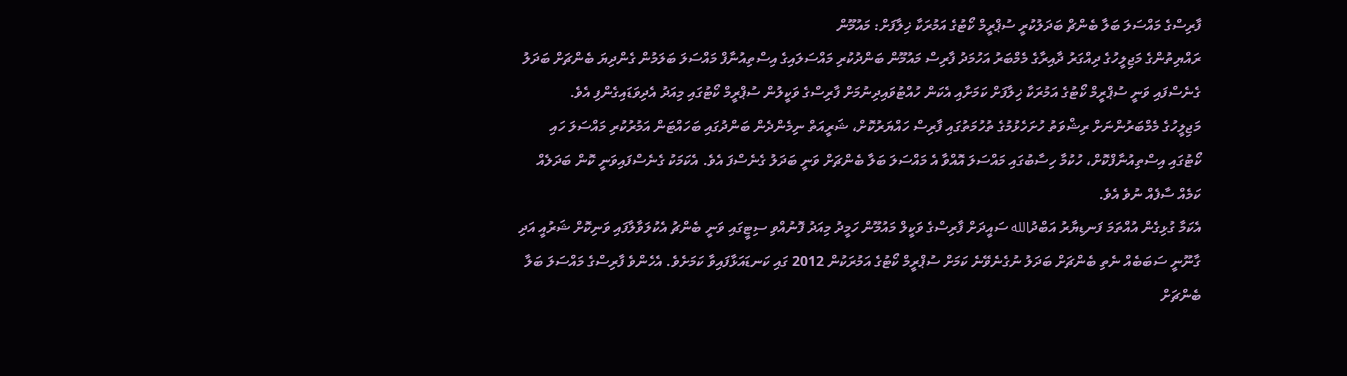ފާރިސްގެ މައްސަލަ ބަލާ ބެންޗް ބަދަލުކުރީ ސުޕްރީމް ކޯޓުގެ އަމުރަކާ ޚިލާފަށް: މައުމޫން
ރައްޔިތުންގެ މަޖިލީހުގެ ދިއްގަރު ދާއިރާގެ މެމްބަރު އަހުމަދު ފާރިސް މައުމޫން ބަންދުކުރި މައްސަލައިގެ އިސްތިއުނާފް މައްސަލަ ބަލަމުން ގެންދިޔަ ބެންޗަށް ބަދަލު ގެނެސްފައި ވަނީ ސުޕްރީމް ކޯޓުގެ އަމުރަކާ ޚިލާފަށް ކަމަށާއި އެކަން ހުއްޓުވައިދިނުމަށް ފާރިސްގެ ވަކީލުން ސުޕްރީމް ކޯޓުގައި މިއަދު އެދިވަޑައިގެންފި އެވެ.
މަޖިލީހުގެ މެމްބަރުންނަށް ރިޝްވަތު ހުށަހެޅުމުގެ ތުހުމަތުގައި ފާރިސް ހައްޔަރުކޮށް، ޝަރީއަތް ނިމެންދެން ބަންދުގައި ބަހައްޓަން އަމުރުކުރި މައްސަލަ ހައި ކޯޓުގައި އިސްތިއުނާފްކޮށް، ހުކުމާ ހިސާބުގައި މައްސަލަ އޮއްވާ އެ މައްސަލަ ބަލާ ބެންޗަށް ވަނީ ބަދަލު ގެނެސްފަ އެވެ. އެކަމަކު ގެނެސްފައިވަނީ ކޮން ބަދަލެއް ކަމެއް ސާފެއް ނުވެ އެވެ.
އެކަމާ ގުޅިގެން އުއްތަމަ ފަނޑިޔާރު އަބްދުالله ސައީދަށް ފާރިސްގެ ވަކީލް މައުމޫން ހަމީދު މިއަދު ފޮނުއްވި ސިޓީގައި ވަނީ ބެންޗު އެކުލަވާލާފައި ވަނިކޮށް ޝަރުއީ އަދި ގާނޫނީ ސަބަބެއް ނެތި ބެންޗަށް ބަދަލު ނުގެނެވޭނެ ކަމަށް ސުޕްރީމް ކޯޓުގެ އަމުރަކުން 2012 ގައި ކަނޑައަޅާފައިވާ ކަމަށެވެ. އެހެންވެ ފާރިސްގެ މައްސަލަ ބަލާ ބެންޗަށް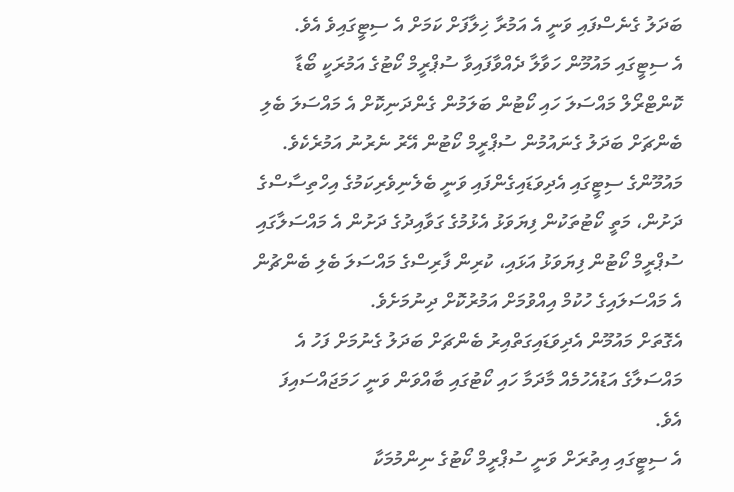ބަދަލު ގެނެސްފައި ވަނީ އެ އަމުރާ ޚިލާފަށް ކަމަށް އެ ސިޓީގައިވެ އެވެ.
އެ ސިޓީގައި މައުމޫން ހަވާލާ ދެއްވާފައިވާ ސުޕްރީމް ކޯޓުގެ އަމުރަކީ ބޯޑާ ކޮންޓްރޯލް މައްސަލަ ހައި ކޯޓުން ބަލަމުން ގެންދަނިކޮށް އެ މައްސަލަ ބެލި ބެންޗަށް ބަދަލު ގެނައުމުން ސުޕްރީމް ކޯޓުން އޭރު ނެރުނު އަމުރެކެވެ.
މައުމޫންގެ ސިޓީގައި އެދިވަޑައިގެންފައި ވަނީ ބެލެނިވެރިކަމުގެ އިހްތިސާސްގެ ދަށުން، މަތީ ކޯޓުތަކުން ފިޔަވަޅު އެޅުމުގެ ގަވާއިދުގެ ދަށުން އެ މައްސަލާގައި ސުޕްރީމް ކޯޓުން ފިޔަވަޅު އަޅައި، ކުރިން ފާރިސްގެ މައްސަލަ ބެލި ބެންޗުން އެ މައްސަލައިގެ ހުކުމް އިއްވުމަށް އަމުރުކޮށް ދިނުމަށެވެ.
އެގޮތަށް މައުމޫން އެދިވަޑައިގަތްއިރު ބެންޗަށް ބަދަލު ގެނުމަށް ފަހު އެ މައްސަލާގެ އަޑުއެހުމެއް މާދަމާ ހައި ކޯޓުގައި ބާއްވަން ވަނީ ހަމަޖައްސައިފަ އެވެ.
އެ ސިޓީގައި އިތުރަށް ވަނީ ސުޕްރީމް ކޯޓުގެ ނިންމުމަކާ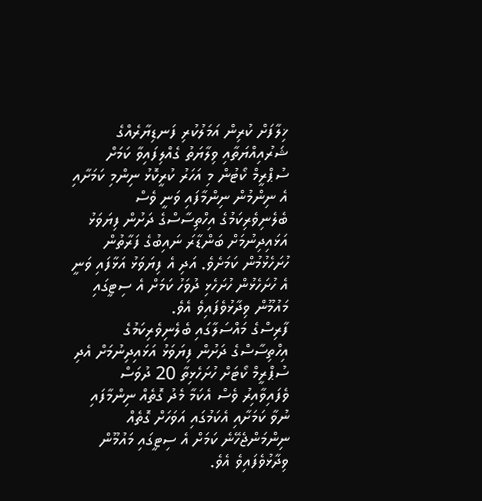ޚިލާފަށް ކުރިން އަމަލުކުރި ފަނޑިޔާރެއްގެ ޝަރުއިއްޔަތާއި ވިލާޔަތު ގެއްލިފައިވާ ކަމަށް ސުޕްރީމް ކޯޓުން މި އަހަރު ކުރީކޮޅު ނިންމި ކަމަށާއި އެ ނިންމުން ނިންމާފައި ވަނީ ވެސް ބެލެނިވެރިކަމުގެ އިހްތިސާސްގެ ދަށުން ފިޔަވަޅު އަޅައިދިނުމަށް ބަންޑާރަ ނައިބުގެ ފަރާތުން ހުށަހެޅުމުން ކަމަށެވެ. އަދި އެ ފިޔަވަޅު އަޅާފައި ވަނީ އެ ހުށަހެޅުން ހުށަހެޅި ދުވަހު ކަމަށް އެ ސިޓީގައި މައުމޫން ވިދާޅުވެފައިވެ އެވެ.
ފާރިސްގެ މައްސަލާގައި ބެލެނިވެރިކަމުގެ އިހްތިސާސްގެ ދަށުން ފިޔަވަޅު އަޅައިދިނުމަށް އެދި ސުޕްރީމް ކޯޓަށް ހުށަހެޅިތާ 20 ދުވަސް ވެފައިވާއިރު ވެސް އެކަމާ މެދު ގޮތެއް ނިންމާފައި ނުވާ ކަމަށާއި އެކަމުގައި އަވަހަށް ގޮތެއް ނިންމަންޖެހޭނެ ކަމަށް އެ ސިޓީގައި މައުމޫން ވިދާޅުވެފައިވެ އެވެ.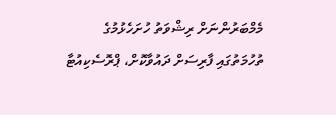މެމްބަރުންނަށް ރިޝްވަތު ހުށަހެޅުމުގެ ތުހުމަތުގައި ފާރިސަށް ދައުވާކޮށް، ޕްރޮސެކިއުޓާ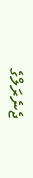ޖެނެރަލްގެ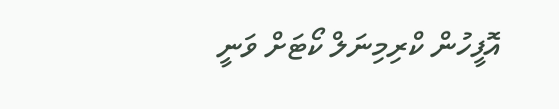އޮފީހުން ކްރިމިނަލް ކޯޓަށް ވަނީ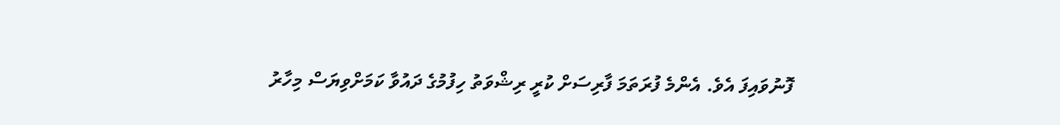ފޮނުވައިފަ އެވެ. އެންމެ ފުރަތަމަ ފާރިސަށް ކުރީ ރިޝްވަތު ހިފުމުގެ ދައުވާ ކަމަށްވިޔަސް މިހާރު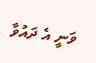ވަނީ އެ ދައުވާ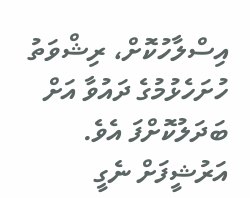އިސްލާހުކޮށް، ރިޝްވަތު ހުށަހެޅުމުގެ ދައުވާ އަށް ބަދަލުކޮށްފަ އެވެ.
އަރުޝީފަށް ނެގީ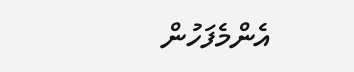އެންމެފަހުން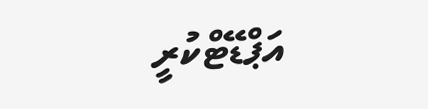އަޕްޑޭޓްކުރީ